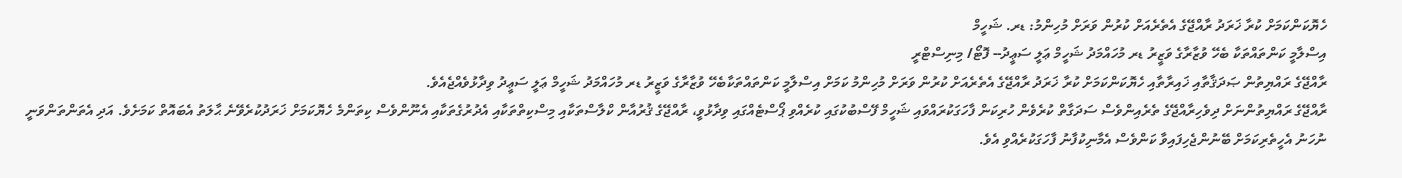ހެޔޮކަންކަމަށް ކުރާ ޚަރަދު ރާއްޖޭގެ އެތެރެއަށް ކުރުން ވަރަށް މުހިންމު: ޑރ. ޝަހީމް
އިސްލާމީ ކަންތައްތަކާ ބެހޭ ވުޒާރާގެ ވަޒީރު ޑރ މުހައްމަދު ޝަހީމް ޢަލީ ސަޢީދު-- ފޮޓޯ/ މިނިސްޓްރީ
ރާއްޖޭގެ ރައްޔިތުން ޞަދަޤާތާއި ޚައިރާތާއި ހެޔޮކަންކަމަށް ކުރާ ޚަރަދު ރާއްޖޭގެ އެތެރެއަށް ކުރުން ވަރަށް މުހިންމު ކަމަށް އިސްލާމީ ކަންތައްތަކާބެހޭ ވުޒާރާގެ ވަޒީރު ޑރ މުހައްމަދު ޝަހީމް ޢަލީ ސަޢީދު ވިދާޅުވެއްޖެއެވެ.
ރާއްޖޭގެ ރައްޔިތުންނަށް ދިވެހިރާއްޖޭގެ ތެރެއިންވެސް ސަދަގާތް ކުރެވެން ހުރިކަން ފާހަގަކުރައްވައި ޝަހީމް ފޭސްބުކުގައި ކުރެއްވި ޕޯސްޓެއްގައި ވިދާޅުވީ، ރާއްޖޭގެ ޤުރުއާން ކްލާސްތަކާއި މިސްކިތްތަކާއި އެދުރުގެތަކާއި އެނޫންވެސް ކިތަންމެ ހެޔޮކަމަށް ޚަރަދުކުރެވޭނެ ޙާލަތު އެބައޮތް ކަމަށެވެ. އަދި އެތަންތަންވަނީ ނުހަނު އެހީތެރިކަމަށް ބޭނުންޖެހިފައިވާ ކަންވެސް އެމާނިކުފާނު ފާހަގަކުރެއްވި އެވެ.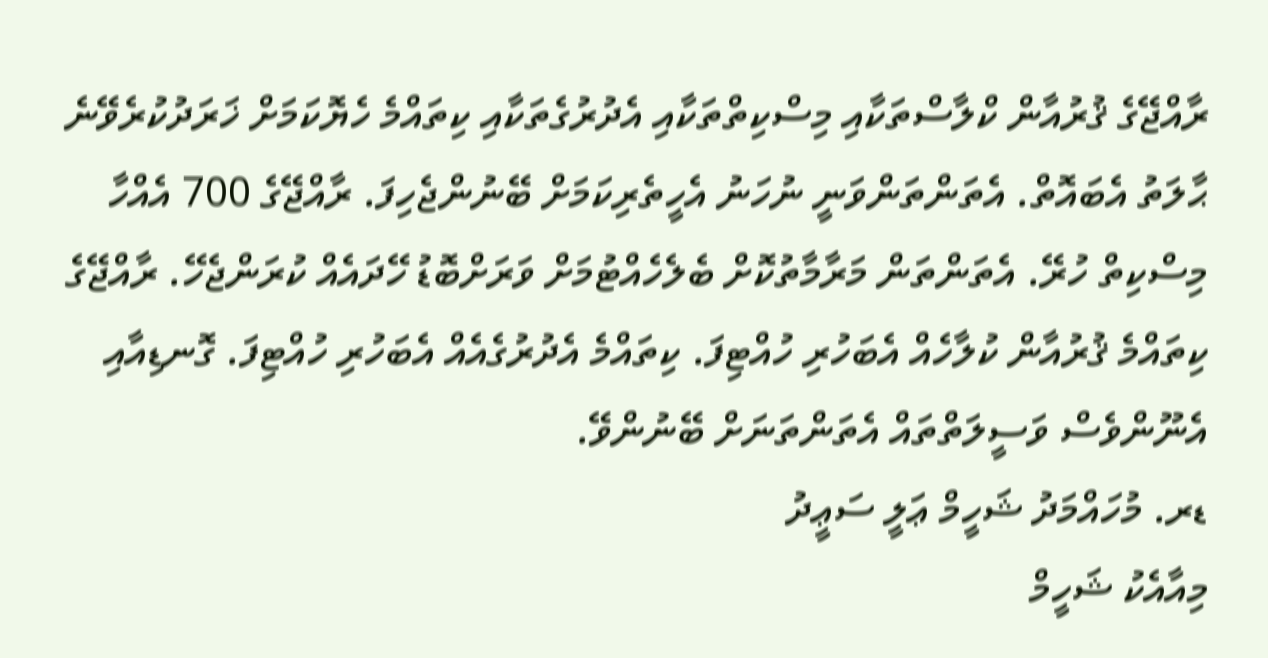ރާއްޖޭގެ ޤުރުއާން ކްލާސްތަކާއި މިސްކިތްތަކާއި އެދުރުގެތަކާއި ކިތައްމެ ހެޔޮކަމަށް ޚަރަދުކުރެވޭނެ ޙާލަތު އެބައޮތް. އެތަންތަންވަނީ ނުހަނު އެހީތެރިކަމަށް ބޭނުންޖެހިފަ. ރާއްޖޭގެ 700 އެއްހާ މިސްކިތް ހުރޭ. އެތަންތަން މަރާމާތުކޮށް ބެލެހެއްޓުމަށް ވަރަށްބޮޑު ހޭދައެއް ކުރަންޖެހޭ. ރާއްޖޭގެ ކިތައްމެ ޤުރުއާން ކުލާހެއް އެބަހުރި ހުއްޓިފަ. ކިތައްމެ އެދުރުގެއެއް އެބަހުރި ހުއްޓިފަ. ގޮނޑިއާއި އެނޫންވެސް ވަސީލަތްތައް އެތަންތަނަށް ބޭނުންވޭ.
ޑރ. މުހައްމަދު ޝަހީމް ޢަލީ ސަޢީދު
މިއާއެކު ޝަހީމް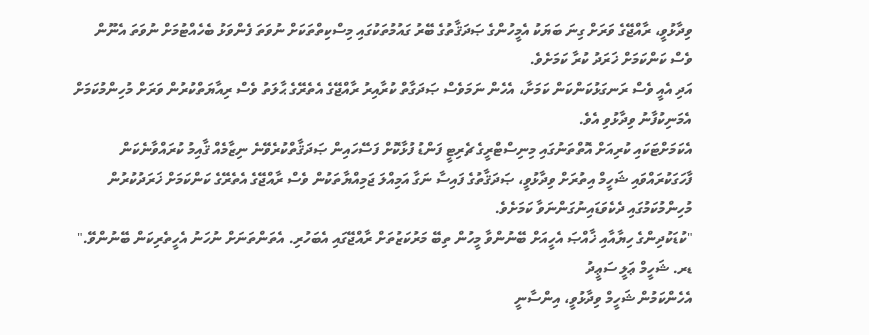ވިދާޅުވީ، ރާއްޖޭގެ ވަރަށް ގިނަ ބަޔަކު އެމީހުންގެ ޞަދަޤާތުގެ ބޭރު ގައުމުތަކުގައި މިސްކިތްތަކަށް ނުވަތަ ފެންވަޅު ބެހެއްޓުމަށް ނުވަތަ އެނޫން ވެސް ކަންކަމަށް ޚަރަދު ކުރާ ކަމަށެވެ.
އަދި އެއީ ވެސް ރަނގަޅުކަންކަން ކަމަށާ، އެހެން ނަމަވެސް ޞަދަގާތް ކުރާއިރު ރާއްޖޭގެ އެތެރޭގެ ޙާލަތު ވެސް ރިއާޔަތްކުރުން ވަރަށް މުހިންމުކަމަށް އެމަނިކުފާނު ވިދާޅުވި އެވެ.
އެކަމަށްޓަކައި ކުރިއަށް އޮތްތަނުގައި މިނިސްޓްރީގެ ޗެރިޓީ ފަންޑު ފުޅާކޮށް ފަސޭހައިން ޞަދަޤާތްކުރެވޭނެ ނިޒާމެއް ޤާއިމު ކުރައްވާނެކަން ފާހަގަކުރައްވައި ޝަހީމް އިތުރަށް ވިދާޅުވީ، ޞަދަޤާތުގެ ފައިސާ ނަގާ އަމިއްލަ ޖަމިއްޔާތަކުން ވެސް ރާއްޖޭގެ އެތެރޭގެ ކަންކަމަށް ޚަރަދުކުރުން މުހިންމުކަމުގައި ދެކެވަޑައިނުގަންނަވާ ކަމަށެވެ.
"ކުޑަކުދިންގެ ހިޔާއާއި ޚާއްޞަ އެހީއަށް ބޭނުންވާ މީހުން ތިބޭ މަރުކަޒުތަށް ރާއްޖޭގައި އެބަހުރި. އެތަންތަނަށް ނުހަނު އެހީތެރިކަން ބޭނުންވޭ."
ޑރ. ޝަހީމް ޢަލީ ސަޢީދު
އެހެންކަމުން ޝަހީމް ވިދާޅުވީ، އިންސާނީ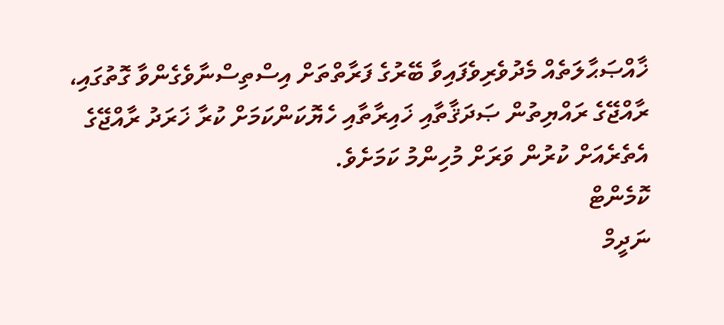ޚާއްޞަޙާލަތެއް މެދުވެރިވެފައިވާ ބޭރުގެ ފަރާތްތަށް އިސްތިސްނާވެގެންވާ ގޮތުގައި، ރާއްޖޭގެ ރައްޔިތުން ޞަދަޤާތާއި ޚައިރާތާއި ހެޔޮކަންކަމަށް ކުރާ ޚަރަދު ރާއްޖޭގެ އެތެރެއަށް ކުރުން ވަރަށް މުހިންމު ކަމަށެވެ.
ކޮމެންޓް
ނަދީމް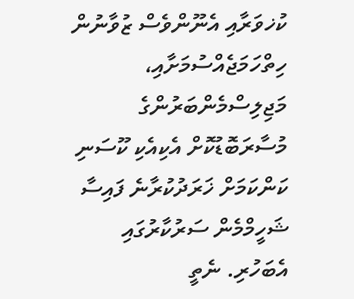ކުޚވަރާއި އެނޫންވެސް ޒުވާނުން ހިތްހަމަޖެއްސުމަށާއި، މަޖިލިސްމެންބަރުންގެ މުސާރަބޮޑުކޮށް އެކިއެކި ކޫސަނި ކަންކަމަށް ޚަރަދުކުރާނެ ފައިސާ ޝަހީމްމެން ސަރުކާރުގައި އެބަހުރި. ނެތީ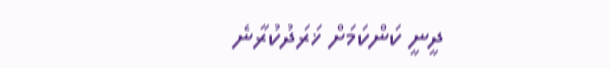ދީނީ ކަންކަމަށް ޚަރަދުކުރާނެ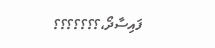ފައިސާދޯ،؟؟؟؟؟؟؟